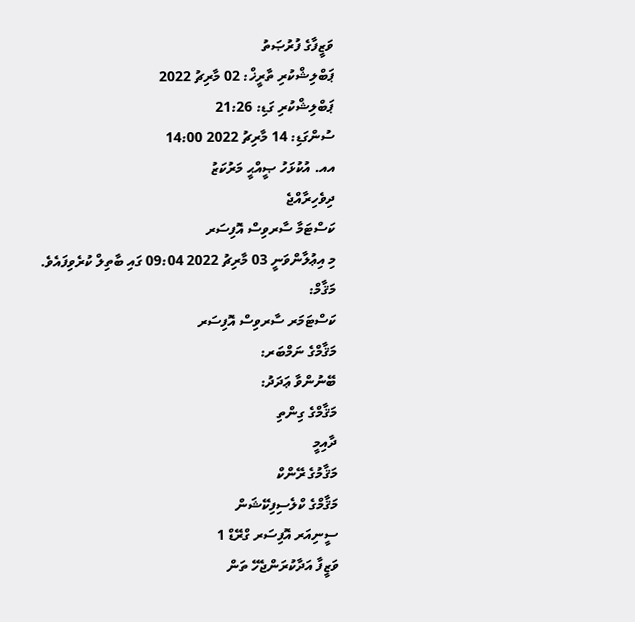ވަޒީފާގެ ފުރުޞަތު
ޕަބްލިޝްކުރި ތާރީޚް: 02 މާރިޗު 2022
ޕަބްލިޝްކުރި ގަޑި: 21:26
ސުންގަޑި: 14 މާރިޗު 2022 14:00
އއ. އުކުޅަހު ޞީއްޙީ މަރުކަޒު
ދިވެހިރާއްޖެ
ކަސްޓަމާ ސާރވިސް އޮފިސަރ
މި އިޢުލާންވަނީ 03 މާރިޗު 2022 09:04 ގައި ބާތިލް ކުރެވިފައެވެ.
މަޤާމް:
ކަސްޓަމަރ ސާރވިސް އޮފިސަރ
މަޤާމްގެ ނަމްބަރ:
ބޭނުންވާ ޢަދަދު:
މަޤާމްގެ ގިންތި
ދާއިމީ
މަޤާމުގެ ރޭންކް
މަޤާމްގެ ކްލެސިފިކޭޝަން
ސީނިއަރ އޮފިސަރ ގްރޭޑް 1
ވަޒީފާ އަދާކުރަންޖެހޭ ތަން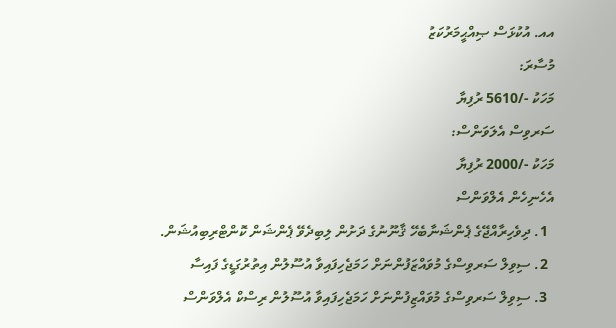އއ. އުކުޅަސް ޞިއްޙީމަރުކަޒު
މުސާރަ:
މަހަކު -/5610 ރުފިޔާ
ސަރވިސް އެލަވަންސް:
މަހަކު -/2000 ރުފިޔާ
އެހެނިހެން އެލްވަންސް
  1. ދިވެހިރާއްޖޭގެ ޕެންޝަނާބެހޭ ޤާނޫނުގެ ދަށުން ލިބިދެވޭ ޕެންޝަން ކޮންޓްރިބިއުޝަން.
  2. ސިވިލް ސަރވިސްގެ މުވައްޒަފުންނަށް ހަމަޖެހިފައިވާ އުސޫލުން އިތުރުގަޑީގެ ފައިސާ
  3. ސިވިލް ސަރވިސްގެ މުވައްޒިފުންނަށް ހަމަޖެހިފައިވާ އުސޫލުން ރިސްކް އެލްވަންސް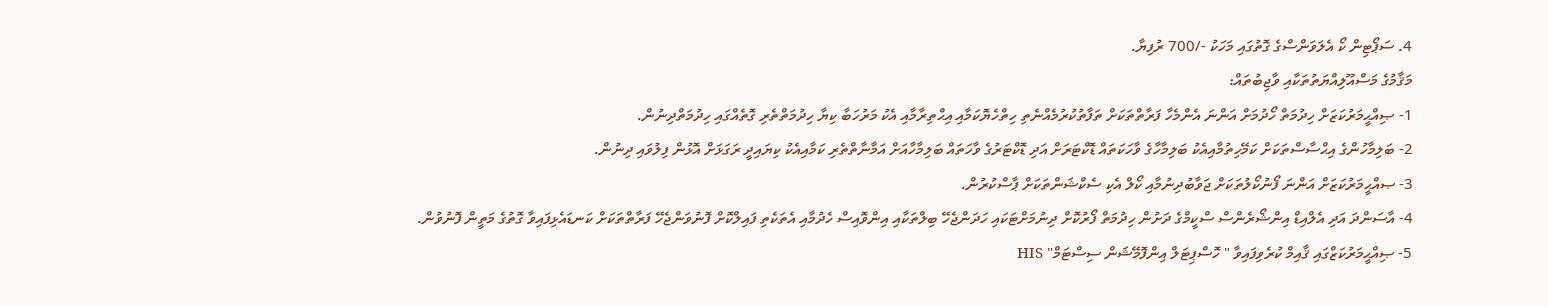4. ސަޕޯޓިން ކޯ އެލަވަންސްގެ ގޮތުގައި މަހަކު -/700 ރުފިޔާ.
މަޤާމުގެ މަސްއޫލިއްޔަތުތަކާއި ވާޖިބުތައް:
1- ޞިއްޙީމަރުކަޒަށް ހިދުމަތް ހޯދުމަށް އަންނަ އެންމެހާ ފަރާތްތަކަށް ތަފާތުކުރުމެއްނެތި ހިތްހެޔޮކަމާއި އިޙްތިރާމާއި އެކު މަރުހަބާ ކިޔާ ހިދުމަތްތެރި ގޮތެއްގައި ހިދުމަތްދިނުން.
2- ބަލިމާހުންގެ އިޙްސާސްތަކަށް ކަމޭހިތުމާއިއެކު ބަލިމާހާގެ ވާހަކަތައް ޑޮކްޓަރަށް އަދި ޑޮކްޓަރުގެ ވާހަތައް ބަލިމާހާއަށް އަމާނާތްތެރި ކަމާއިއެކު ކިޔައިދީ ރަގަޅަށް އޮޅުން ފިލުވައި ދިނުން.
3- ޞއްޙީމަރުކަޒަށް އަންނަ ފޯނުކޯލުތަކަށް ޖަވާބުދިނުމާއި ކޯލް އެކި ސެކްޝަންތަކަށް ޕާސްކުރުން.
4- އާސަންދަ އަދި އެލްއިޑް އިންޝޯރެންސް ސްކީމްގެ ދަށުން ހިދުމަތް ފޯރުކޮށް ދިނުމަށްޓަކައި ހަދަންޖެހޭ ބިލްތަކާއި އިންވޮއިސް ހެދުމާއި އެތަކެތި ފައިލްކޮށް ފޮނުވަންޖެހޭ ފަރާތްތަކަށް ކަނޑައެޅިފައިވާ ގޮތުގެ މަތީން ފޮނުވުން.
5- ޞިއްޙީމަރުކަޒްގައި ޤާއިމް ކުރެވިފައިވާ " ހޮސްޕިޓަލް އިންފޮމޭޝަން ސިސްޓަމް" HIS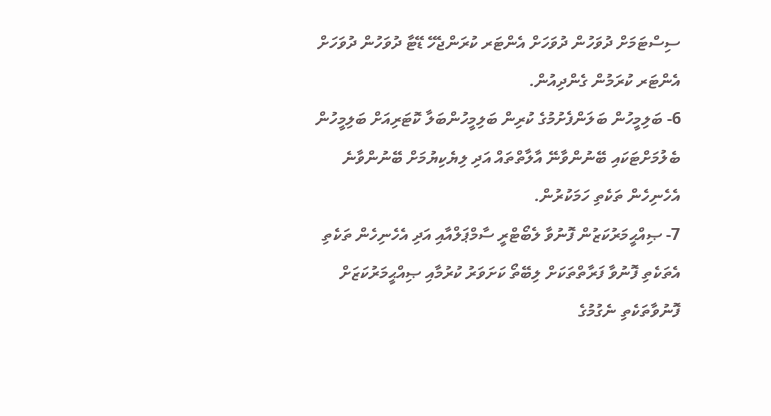ސިސްޓަމަށް ދުވަހުން ދުވަހަށް އެންޓަރ ކުރަންޖެހޭ ޑޭޓާ ދުވަހުން ދުވަހަށް އެންޓަރ ކުރަމުން ގެންދިއުން.
6- ބަލިމީހުން ބަލަންފެށުމުގެ ކުރިން ބަލިމީހުންބަލާ ކޮޓަރިއަށް ބަލިމީހުން ބެލުމަށްޓަކައި ބޭނުންވާނޭ އާލާތްތައް އަދި ލިޔެކިޔުމަށް ބޭނުންވާނެ އެހެނިހެން ތަކެތި ހަމަކުރުން.
7- ޞިއްޙީމަރުކަޒުން ފޮނުވާ ލެބޯޓްރީ ސާމްޕަލްއާއި އަދި އެހެނިހެން ތަކެތި އެތަކެތި ފޮނުވާ ފަރާތްތަކަށް ލިބޭތޯ ކަށަވަރު ކުރުމާއި ޞިއްޙީމަރުކަޒަށް ފޮނުވާތަކެތި ނެގުމުގެ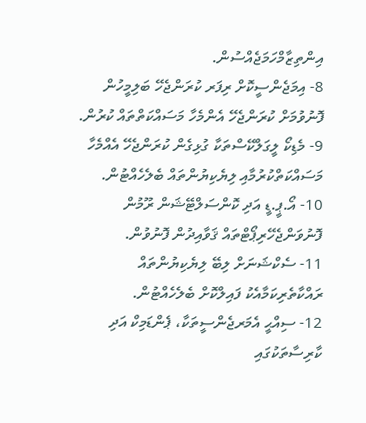އިންތިޒާމްހަމަޖެއްސުން.
8- އިމަޖެންސީކޮށް ރިފަރ ކުރަންޖެހޭ ބަލިމީހުން ފޮނުވުމަށް ކުރަންޖެހޭ އެންމެހާ މަސައްކަތްތައް ކުރުން.
9- މެޑިކޯ ލީގަލްކޭސްތަކާ ގުޅިގެން ކުރަންޖެހޭ އެއްމެހާ މަސައްކަތްކުރުމާއި ލިޔެކިޔުންތައް ބެލެހެއްޓުން.
10- އޯ.ޕީ.ޑީ އަދި ކޮންސަލްޓޭޝަން ރޫމުން ފޮނުވަންޖެހޭރިޕޯޓްތައް ޤަވާއިދުން ފޮނުވުން.
11- ސެކްޝަނަށް ލިބޭ ލިޔެކިޔުންތައް ރައްކާތެރިކަމާއެކު ފައިލްކޮށް ބެލެހެއްޓުން.
12- ސިއްޙީ އެމަރޖެންސީތަކާ، ޕެންޑަމިކް އަދި ކާރިސާތަކުގައި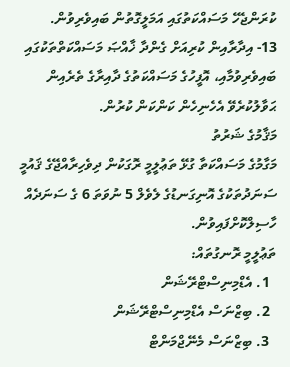ކުރަންޖެހޭ މަސައްކަތުގައި އަމަލީގޮތުން ބައިވެރިވުން.
13- އިދާރާއިން ކުރިއަށް ގެންދާ ޚާއްޞަ މަސައްކަތްތަކުގައި ބައިވެރިވުމާއި، އޮފީހުގެ މަސައްކަތުގެ ދާއިރާގެ ތެރެއިން ޙަވާލުކުރެވޭ އެހެނިހެން ކަންކަން ކުރުން.
މަޤާމުގެ ޝަރުތު
މަގާމުގެ މަސައްކަތާ ގުޅޭ ތަޢުލީމީ ރޮގަކުން ދިވެހިރާއްޖޭގެ ޤައުމީ ސަނަދުތަކުގެ އޮނިގަނޑުގެ ލެވެލް 5 ނުވަތަ 6 ގެ ސަނަދެއް ހާސިލްކޮށްފައިވުން.
ތަޢުލީމީ ރޮނގުތައް:
  1. އެޑްމިނިސްޓްރޭޝަން
  2. ބިޒްނަސް އެޑްމިނިސްޓްރޭޝަން
  3. ބިޒްނަސް މެނޭޖްމަންޓް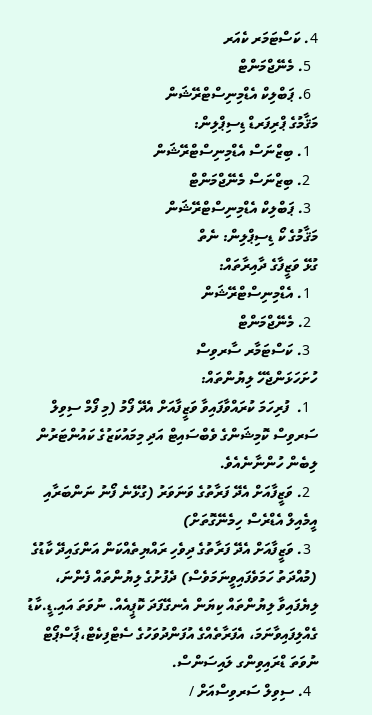4. ކަސްޓަމަރ ކެއަރ
  5. މެނޭޖްމަންޓް
  6. ޕަބްލިކް އެޑްމިނިސްޓްރޭޝަން
މަޤާމުގެ ޕްރިފަރޑް ޑިސިޕްލިން:
  1. ބިޒްނަސް އެޑްމިނިސްޓްރޭޝަން
  2. ބިޒްނަސް މެނޭޖްމަންޓް
  3. ޕަބްލިކް އެޑްމިނިސްޓްރޭޝަން
މަޤާމުގެ ކޯ ޑިސިޕްލިން: ނެތް
ގުޅޭ ވަޒީފާގެ ދާއިރާތައް:
  1. އެޑްމިނިސްޓްރޭޝަން
  2. މެނޭޖްމަންޓް
  3. ކަސްޓަމާރ ސާރވިސް
ހުށަހަޅަންޖެހޭ ލިޔުންތައް:
  1.  ފުރިހަމަ ކުރައްވާފައިވާ ވަޒީފާއަށް އެދޭ ފޯމު (މި ފޯމް ސިވިލް ސަރވިސް ކޮމިޝަންގެ ވެބްސައިޓް އަދި މިމައުކަޒުގެ ކައުންޓަރުން ލިބެން ހުންނާނެއެވެ.
  2. ވަޒީފާއަށް އެދޭ ފަރާތުގެ ވަނަވަރު (ގުޅޭނެ ފޯނު ނަންބަރާއި އީމެއިލް އެޑްރެސް ހިމެނޭގޮތަށް)
  3. ވަޒީފާއަށް އެދޭ ފަރާތުގެ ދިވެހި ރައްޔިތެއްކަން އަންގައިދޭ ކާޑުގެ (މުއްދަތު ހަމަވެފައިވީނަމަވެސް) ދެފުށުގެ ލިޔުންތައް ފެންނަ، ލިޔެފައިވާ ލިޔުންތައް ކިޔަން އެނގޭފަދަ ކޮޕީއެއް. ނުވަތަ އައި.ޑީ.ކާޑު ގެއްލިފައިވާނަމަ، އެފަރާތެއްގެ އުފަންދުވަހުގެ ސެޓްފިކެޓް،ޕާސްޕޯޓް ނުވަތަ ޑްރައިވިންގ ލައިސަންސް.
  4. ސިވިލް ސަރވިސްއަށް /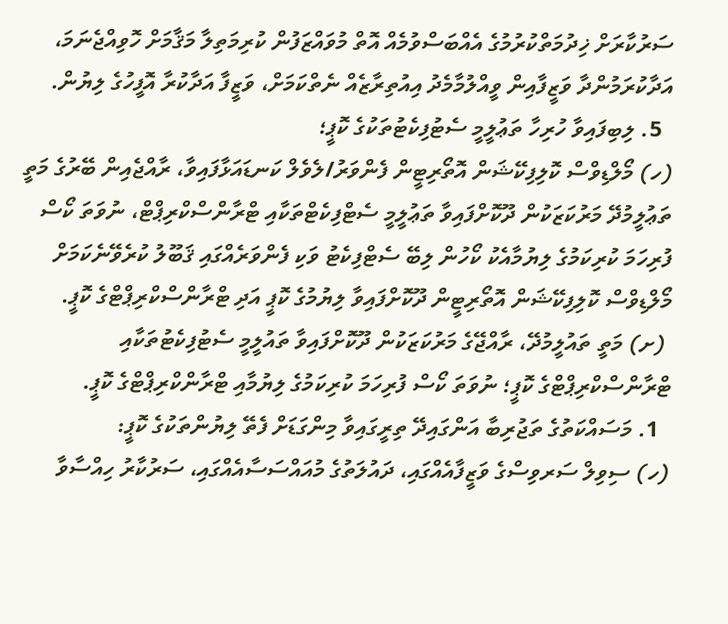ސަރުކާރަށް ޚިދުމަތްކުރުމުގެ އެއްބަސްވުމެއް އޮތް މުވައްޒަފުން ކުރިމަތިލާ މަޤާމަށް ހޮވިއްޖެނަމަ، އަދާކުރަމުންދާ ވަޒީފާއިން ވީއްލުމާމެދު އިއުތިރާޒެއް ނެތްކަމަށް، ވަޒީފާ އަދާކުރާ އޮފީހުގެ ލިޔުން.
  5. ލިބިފައިވާ ހުރިހާ ތަޢުލީމީ ސެޓުފިކެޓުތަކުގެ ކޮޕީ؛
(ހ) މޯލްޑިވްސް ކޮލިފިކޭޝަން އޮތޯރިޓީން ފެންވަރު/ލެވެލް ކަނޑައަޅާފައިވާ، ރާއްޖެއިން ބޭރުގެ މަތީ ތަޢުލީމުދޭ މަރުކަޒަކުން ދޫކޮށްފައިވާ ތަޢުލީމީ ސެޓްފިކެޓްތަކާއި ޓްރާންސްކްރިޕްޓް، ނުވަތަ ކޯސް ފުރިހަމަ ކުރިކަމުގެ ލިޔުމާއެކު ކޯހުން ލިބޭ ސެޓްފިކެޓު ވަކި ފެންވަރެއްގައި ޤަބޫލު ކުރެވޭނެކަމަށް މޯލްޑިވްސް ކޮލިފިކޭޝަން އޮތޯރިޓީން ދޫކޮށްފައިވާ ލިޔުމުގެ ކޮޕީ އަދި ޓްރާންސްކްރިޕްޓްގެ ކޮޕީ.
 (ށ) މަތީ ތައުލީމުދޭ، ރާއްޖޭގެ މަރުކަޒަކުން ދޫކޮށްފައިވާ ތައުލީމީ ސެޓުފިކެޓުތަކާއި ޓްރާންސްކްރިޕްޓްގެ ކޮޕީ؛ ނުވަތަ ކޯސް ފުރިހަމަ ކުރިކަމުގެ ލިޔުމާއި ޓްރާންކްރިޕްޓްގެ ކޮޕީ.
  1. މަސައްކަތުގެ ތަޖުރިބާ އަންގައިދޭ ތިރީގައިވާ މިންގަޑަށް ފެތޭ ލިޔުންތަކުގެ ކޮޕީ:
(ހ) ސިވިލް ސަރވިސްގެ ވަޒީފާއެއްގައި، ދައުލަތުގެ މުއައްސަސާއެއްގައި، ސަރުކާރު ހިއްސާވާ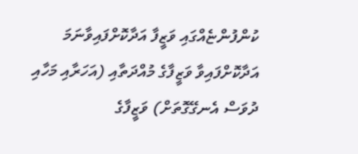ކުންފުންޏެއްގައި ވަޒީފާ އަދާކޮށްފައިވާނަމަ އަދާކޮށްފައިވާ ވަޒީފާގެ މުއްދަތާއި (އަހަރާއި މަހާއި ދުވަސް އެނގޭގޮތަށް) ވަޒީފާގެ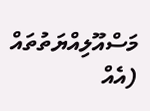މަސްއޫލިއްޔަތުތައް (އެއް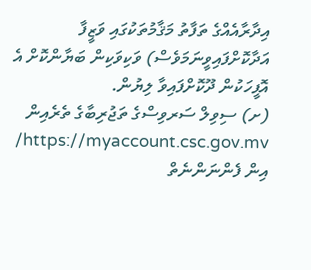އިދާރާއެއްގެ ތަފާތު މަޤާމުތަކުގައި ވަޒީފާ އަދާކޮށްފައިވީނަމަވެސް) ވަކިވަކިން ބަޔާންކޮށް އެ އޮފީހަކުން ދޫކޮށްފައިވާ ލިޔުން.
(ށ) ސިވިލް ސަރވިސްގެ ތަޖުރިބާގެ ތެރެއިން https://myaccount.csc.gov.mv/ އިން ފެންނަންނެތް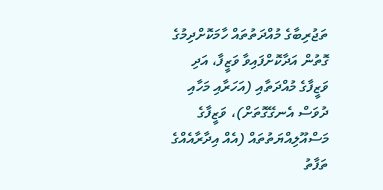ތަޖުރިބާގެ މުއްދަތުތައް ހާމަކޮށްދިމުގެ ގޮތުން އަދާކޮށްފައިވާ ވަޒީފާ، އަދި ވަޒީފާގެ މުއްދަތާއި (އަހަރާއި މަހާއި ދުވަސް އެނގޭގޮތަށް)، ވަޒީފާގެ މަސްއޫލިއްޔަތުތައް (އެއް އިދާރާއެއްގެ ތަފާތު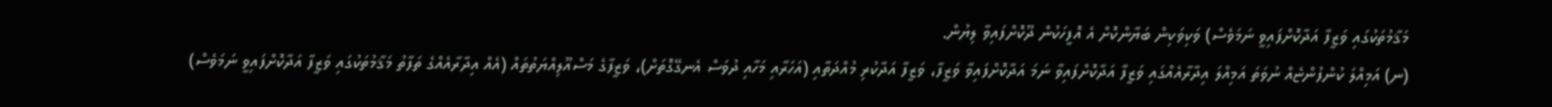މަޤާމުތަކުގައި ވަޒީފާ އަދާކޮށްފައިވީ ނަމަވެސް) ވަކިވަކިން ބަޔާންކޮށް އެ އޮފީހަކުން ދޫކޮށްފައިވާ ލިޔުން.
(ނ) އަމިއްލަ ކުންފުންޏެއް ނުވަތަ އަމިއްލަ އިދާރާއެއްގައި ވަޒީފާ އަދާކޮށްފައިވާ ނަމަ އަދާކޮށްފައިވާ ވަޒީފާ، ވަޒީފާ އަދާކުރި މުއްދަތާއި (އަހަރާއި މަހާއި ދުވަސް އެނގޭގޮތަށް)، ވަޒީފާގެ މަސްއޫލިއްޔަތުތައް (އެއް އިދާރާއެއްގެ ތަފާތު މަޤާމުތަކުގައި ވަޒީފާ އަދާކޮށްފައިވީ ނަމަވެސް)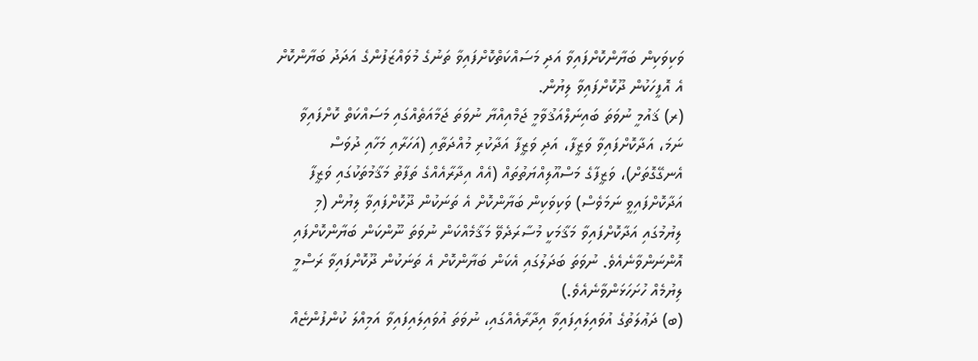ވަކިވަކިން ބަޔާންކޮށްފައިވާ އަދި މަސައްކަތްކޮށްފައިވާ ތަނުގެ މުވައްޒަފުންގެ އަދަދު ބަޔާންކޮށް އެ އޮފީހަކުން ދޫކޮށްފައިވާ ލިޔުން.
(ރ) ޤައުމީ ނުވަތަ ބައިނަލްއަޤުވާމީ ޖަމްއިއްޔާ ނުވަތަ ޖަމާއަތެއްގައި މަސައްކަތް ކޮށްފައިވާ ނަމަ، އަދާކޮށްފައިވާ ވަޒީފާ، އަދި ވަޒީފާ އަދާކުރި މުއްދަތާއި (އަހަރާއި މަހާއި ދުވަސް އެނގޭގޮތަށް)، ވަޒީފާގެ މަސްއޫލިއްޔަތުތައް (އެއް އިދާރާއެއްގެ ތަފާތު މަޤާމުތަކުގައި ވަޒީފާ އަދާކޮށްފައިވީ ނަމަވެސް) ވަކިވަކިން ބަޔާންކޮށް އެ ތަނަކުން ދޫކޮށްފައިވާ ލިޔުން (މި ލިޔުމުގައި އަދާކޮށްފައިވާ މަޤާމަކީ މުސާރަދެވޭ މަޤާމެއްކަން ނުވަތަ ނޫންކަން ބަޔާންކޮށްފައި އޮންނަންވާނެއެވެ. ނުވަތަ ބަދަލުގައި އެކަން ބަޔާންކޮށް އެ ތަނަކުން ދޫކޮށްފައިވާ ރަސްމީ ލިޔުމެއް ހުށަހަޅަންވާނެއެވެ.)
(ބ) ދަޢުލަތުގެ އުވައިލައިފައިވާ އިދާރާއެއްގައި، ނުވަތަ އުވައިލައިފައިވާ އަމިއްލަ ކުންފުންޏެއް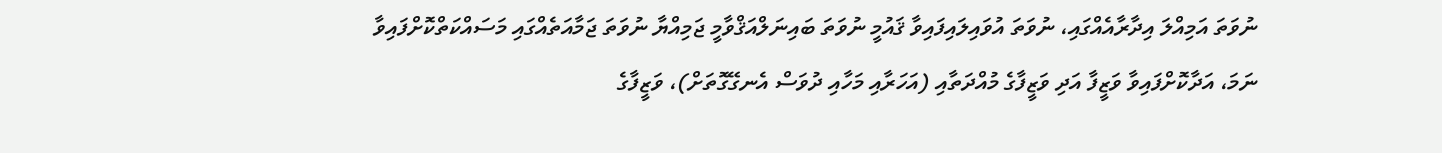ނުވަތަ އަމިއްލަ އިދާރާއެއްގައި، ނުވަތަ އުވައިލައިފައިވާ ޤައުމީ ނުވަތަ ބައިނަލްއަޤްވާމީ ޖަމިއްޔާ ނުވަތަ ޖަމާއަތެއްގައި މަސައްކަތްކޮށްފައިވާ ނަމަ، އަދާކޮށްފައިވާ ވަޒީފާ އަދި ވަޒީފާގެ މުއްދަތާއި (އަހަރާއި މަހާއި ދުވަސް އެނގޭގޮތަށް)، ވަޒީފާގެ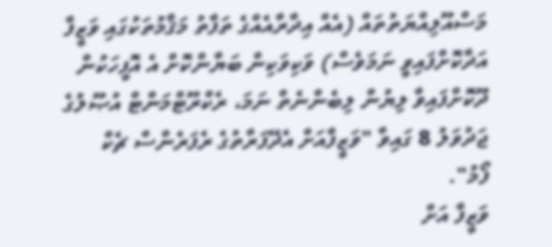މަސްއޫލިއްޔަތުތައް (އެއް އިދާރާއެއްގެ ތަފާތު މަޤާމުތަކުގައި ވަޒީފާ އަދާކޮށްފައިވީ ނަމަވެސް) ވަކިވަކިން ބަޔާންކޮށް އެ އޮފީހަކުން ދޫކޮށްފައިވާ ލިޔުން ލިބެންނެތް ނަމަ، ރެކްރޫޓްމަންޓް އުޞޫލުގެ ޖަދުވަލު 8 ގައިވާ "ވަޒީފާއަށް އެދޭފަރާތުގެ ރެފަރެންސް ޗެކް ފޯމު".
ވަޒީފާ އަށް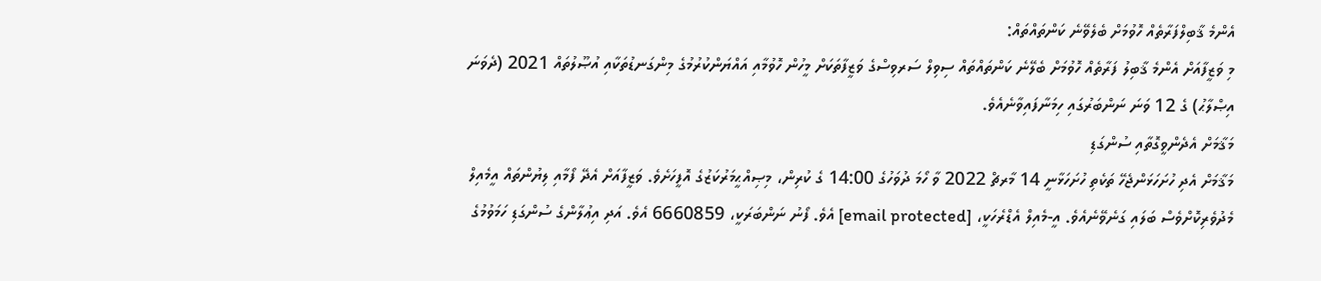އެންމެ ޤާބިލްފަރާތެއް ހޮވުމަށް ބެލެވޭނެ ކަންތައްތައް:
މި ވަޒީފާއަށް އެންމެ ޤާބިލު ފަރާތެއް ހޮވުމަށް ބެލޭނެ ކަންތައްތައް ސިވިލް ސަރވިސްގެ ވަޒީފާތަކަށް މީހުން ހޮވުމާއި އައްޔަންކުރުމުގެ މިންގަނޑުތަކާއި އުޞޫލުތައް 2021 (ދެވަނަ އިޞްލާޙު) ގެ 12 ވަނަ ނަންބަރުގައި ހިމަނާފައިވާނެއެވެ.
މަޤާމަށް އެދެންވީގޮތާއި ސުންގަޑި
މަޤާމަށް އެދި ހުށަހަޅަންޖެހޭ ތަކެތި ހުށަހަޅާނީ 14 މާރޗް 2022 ވާ ހޯމަ ދުވަހުގެ 14:00 ގެ ކުރިން، މިޞިއްޙީމަރުކަޒުގެ އޮފީހަށެވެ. ވަޒީފާއަށް އެދޭ ފޯމާއި ލިޔުންތައް އީމެއިލް މެދުވެރިކޮށްވެސް ބަލައި ގަނެވޭނެއެވެ. އީ-މެއިލް އެޑްރެހަކީ، [email protected] އެވެ. ފޯނު ނަންބަރަކީ، 6660859 އެވެ. އަދި އިޢުލާންގެ ސުންގަޑި ހަމަވުމުގެ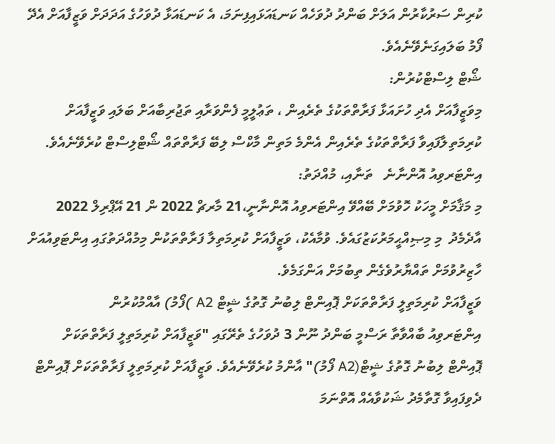ކުރިން ސަރުކާރުން އަލަށް ބަންދު ދުވަހެއް ކަނޑައަޅައިފިނަމަ، އެ ކަނޑައަޅާ ދުވަހުގެ އަދަދަށް ވަޒީފާއަށް އެދޭ ފޯމު ބަލައިގަނެވޭނެއެވެ.
ޝޯޓް ލިސްޓްކުރުން:
މިވަޒީފާއަށް އެދި ހުށައަޅާ ފަރާތްތަކުގެ ތެރެއިން ، ތަޢުލީމީ ފެންވަރާއި ތަޖުރިބާއަށް ބަލައި ވަޒީފާއަށް ކުރިމަތިލާފައިވާ ފަރާތްތަކުގެ ތެރެއިން އެންމެ މަތިން މާކްސް ލިބޭ ފަރާތްތައް ޝޯޓްލިސްޓް ކުރެވޭނެއެވެ.
އިންޓަރވިއު އޮންނާނެ   ތަނާއި، މުއްދަތު:
މި މަޤާމަށް މީހަކު ހޮވުމަށް ބޭއްވޭ އިންޓަރވިއު އޮންނާނީ،21 މާރޗް 2022 ން 21 އޭޕްރިލް 2022 އާދެމެދު  މި މިޞިއްޙީމަރުކަޒުގައެވެ. ވުމާއެކު، ވަޒީފާއަށް ކުރިމަތިލާ ފަރާތްތަކުން މިމުއްދަތުގައި އިންޓަވިއުއަށް ހާޒިރުވުމަށް ތައްޔާރުވެގެން ތިބުމަށް އަންގަމެވެ.
ވަޒީފާއަށް ކުރިމަތިލީ ފަރާތްތަކަށް ޕޮއިންޓް ލިބުނު ގޮތުގެ ޝީޓް A2 )ފޯމު) އާއްމުކުރުން
އިންޓަރވިއު ބާއްވާތާ ރަސްމީ ބަންދު ނޫން 3 ދުވަހުގެ ތެރޭގައި "ވަޒީފާއަށް ކުރިމަތިލީ ފަރާތްތަކަށް ޕޮއިންޓް ލިބުނު ގޮތުގެ ޝީޓް(A2 ފޯމު)" އާންމު ކުރެވޭނެއެވެ. ވަޒީފާއަށް ކުރިމަތިލީ ފަރާތްތަކަށް ޕޮއިންޓް ދެވިފައިވާ ގޮތާމެދު ޝަކުވާއެއް އޮތްނަމަ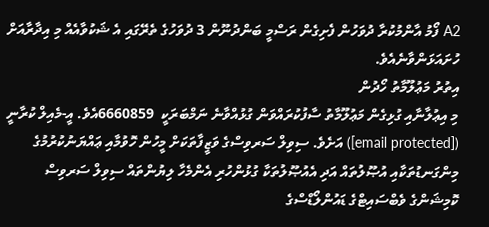A2 ފޯމު އާންމުކުރާ ދުވަހުން ފެށިގެން ރަސްމީ ބަންދުނޫން 3 ދުވަހުގެ ތެރޭގައި އެ ޝަކުވާއެއް މި އިދާރާއަށް ހުށައަޅަންވާނެއެވެ.
އިތުރު މަޢުލޫމާތު ހޯދުން
މި އިޢުލާނާއި ގުޅިގެން މަޢުލޫމާތު ސާފުކުރައްވަން ގުޅުއްވާނެ ނަމްބަރަކީ  6660859އެވެ. އީ-މެއިލް ކުރާނީ ([email protected]) އަށެވެ. ސިވިލް ސަރވިސްގެ ވަޒީފާތަކަށް މީހުން ހޮވުމާއި ޢައްޔަނުކުރުމުގެ މިންގަނޑުތަކާއި އުޞޫލުތައް އަދި އެއުޞޫލުތަކާ ގުޅުންހުރި އެންމެހާ ލިޔުންތައް ސިވިލް ސަރވިސް ކޮމިޝަންގެ ވެބްސައިޓްގެ ޑައުންލޯޑްސްގެ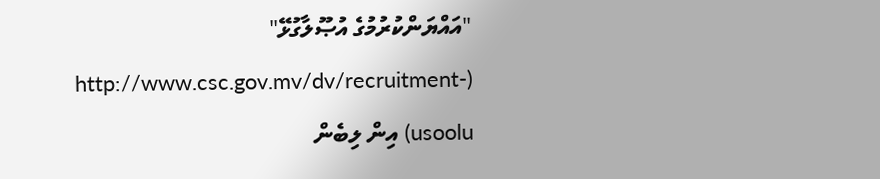"އައްޔަންކުރުމުގެ އުޞޫލާގުޅޭ" (http://www.csc.gov.mv/dv/recruitment-usoolu) އިން ލިބެން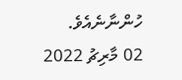ހުންނާނެއެވެ.
02 މާރިޗު 2022